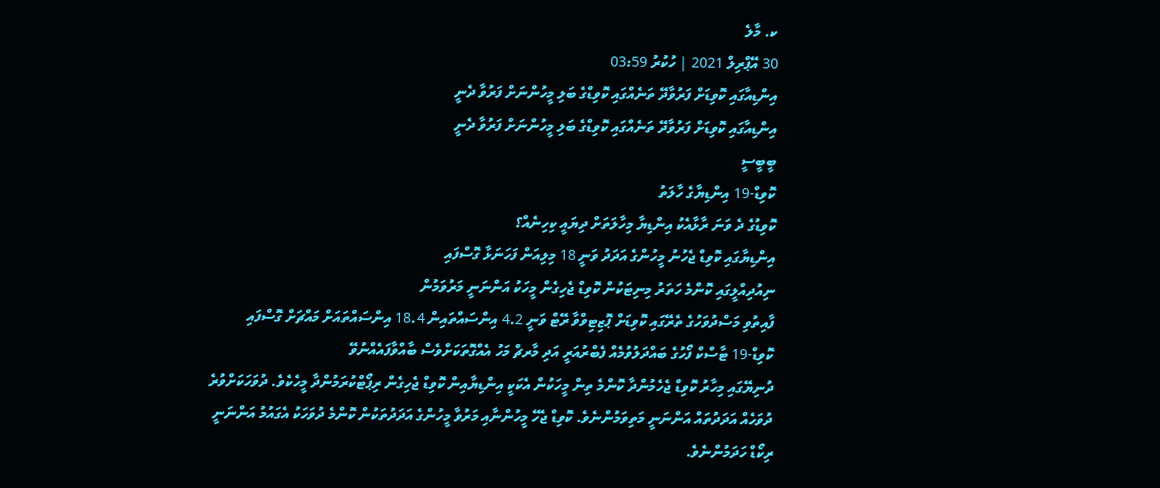ކ. މާލެ
30 އޭޕްރިލް 2021 | ހުކުރު 03:59
އިންޑިއާގައި ކޮވިޑަށް ފަރުވާދޭ ތަނެއްގައި ކޮވިޑްގެ ބަލި މީހުންނަށް ފަރުވާ ދެނީ
އިންޑިއާގައި ކޮވިޑަށް ފަރުވާދޭ ތަނެއްގައި ކޮވިޑްގެ ބަލި މީހުންނަށް ފަރުވާ ދެނީ
ބީބީސީ
ކޮވިޑް-19 އިންޑިޔާގެ ހާލަތު
ކޮވިޑުގެ ދެ ވަނަ ރާޅާއެކު އިންޑިޔާ މިހާލަތަށް ދިޔައީ ކިހިނެއް؟
އިންޑިޔާގައި ކޮވިޑް ޖެހުނު މީހުންގެ އަދަދު ވަނީ 18 މިލިއަން ފަހަނަޅާ ގޮސްފައި
ނިއުދިއްލީގައި ކޮންމެ ހަތަރު މިނިޓަކުން ކޮވިޑް ޖެހިގެން މީހަކު އަންނަނީ މަރުވަމުން
ފާއިތުވި މަސްދުވަހުގެ ތެރޭގައި ކޮވިޑަށް ޕޮޒިޓިވްވާ ރޭޓް ވަނީ 4.2 އިންސައްތައިން 18.4 އިންސައްތައަށް މައްޗަށް ގޮސްފައި
ކޮވިޑް-19 ޓާސްކް ފޯހުގެ ބައްދަލުވުމެއް ފެބްރުއަރީ އަދި މާރޗް މަހު އެއްގޮތަކަށްވެސް ބާއްވާފައެއްނުވޭ
ދުނިޔޭގައި މިހާރު ކޮވިޑް ޖެހެމުންދާ ކޮންމެ ތިން މީހަކުން އެކަކީ އިންޑިޔާއިން ކޮވިޑް ޖެހިގެން ރިޕޯޓްކުރަމުންދާ މީހެކެވެ. ދުވަހަކަށްވުރެ ދުވަހެއް އަދަދުތައް އަންނަނީ މަތިވަމުންނެވެ. ކޮވިޑް ޖެހޭ މީހުންނާއި މަރުވާ މީހުންގެ އަދަދުތަކުން ކޮންމެ ދުވަހަކު އެގައުމު އަންނަނީ ރިކޯޑް ހަދަމުންނެވެ.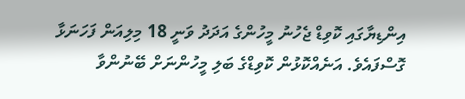އިންޑިޔާގައި ކޮވިޑް ޖެހުނު މީހުންގެ އަދަދު ވަނީ 18 މިލިއަން ފަހަނަޅާ ގޮސްފައެވެ. އަނެއްކޮޅުން ކޮވިޑްގެ ބަލި މީހުންނަށް ބޭނުންވާ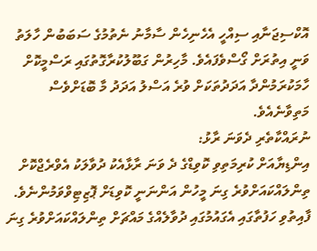އޮކްސިޖަނާއި ސިއްހީ އެހެނިހެން ސާމާނު ނެތުމުގެ ސަބަބުން ހާލަތު ވަނީ އިތުރަށް ގޯސްވެފައެވެ. މާހިރުން ގަބޫލުކުރާގޮތުގައި ރަސްމީކޮށް ހާމަކުރަމުންދާ އަދަދުތަކަށް ވުރެ އަސްލު އަދަދު މާ ބޮޑަށްވެސް މަތިވާނެއެވެ.
ނުރައްކާތެރި ދެވަނަ ރާޅު:
އިންޑިޔާއަށް ކުރިމަތިވި ކޮވިޑްގެ ދެ ވަނަ ރާޅާއެކު ދުވާލަކު އެވްރެޖްކޮށް ތިންލައްކައަށްވުރެ ގިނަ މީހުން އަންނަނީ ކޮވިޑަށް ޕޮޒިޓިވްވަމުންނެވެ. ފާއިތުވި ހަފުތާގައި އެގައުމުގައި ދުވާލެއްގެ މައްޗަށް ތިންލައްކައަށްވުރެ ގިނަ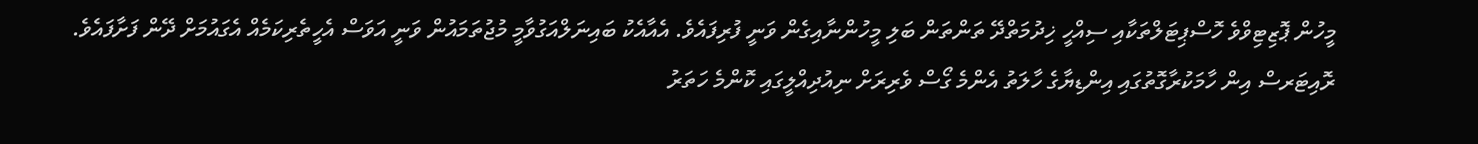މީހުން ޕޮޒިޓިވްވެ ހޮސްޕިޓަލްތަކާއި ސިއްހީ ޚިދުމަތްދޭ ތަންތަން ބަލި މީހުންނާއިގެން ވަނީ ފުރިފައެވެ. އެއާއެކު ބައިނަލްއަގުވާމީ މުޖުތަމައުން ވަނީ އަވަސް އެހީތެރިކަމެއް އެގައުމަށް ދޭން ފަށާފައެވެ.
ރޮއިޓަރސް އިން ހާމަކުރާގޮތުގައި އިންޑިޔާގެ ހާލަތު އެންމެ ގޯސް ވެރިރަށް ނިއުދިއްލީގައި ކޮންމެ ހަތަރު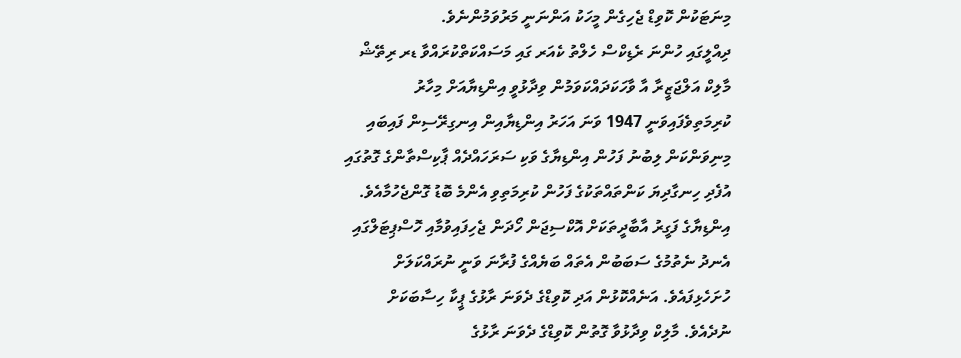މިނަޓަކުން ކޮވިޑް ޖެހިގެން މީހަކު އަންނަނީ މަރުވަމުންނެވެ.
ދިއްލީގައި ހުންނަ ރެޑިކްސް ހެލްތު ކެއަރ ގައި މަސައްކަތްކުރައްވާ ޑރ ރިތޭޝް މާލިކް އަލްޖަޒީރާ އާ ވާހަކަދައްކަވަމުން ވިދާޅުވީ އިންޑިޔާއަށް މިހާރު ކުރިމަތިވެފައިވަނީ 1947 ވަނަ އަހަރު އިންޑިޔާއިން އިނގިރޭސިން ފައިބައި މިނިވަންކަން ލިބުނު ފަހުން އިންޑިޔާގެ ވަކި ސަރަހައްދެއް ޕާކިސްތާންގެ ގޮތުގައި އުފެދި ހިނގާދިޔަ ކަންތައްތަކުގެ ފަހުން ކުރިމަތިވި އެންމެ ބޮޑު ގޮންޖެހުމާއެވެ.
އިންޑިޔާގެ ފަގީރު އާބާދީތަކަށް އޮކްސިޖަން ހޯދަން ޖެހިފައިވުމާއި ހޮސްޕިޓަލްގައި އެނދު ނެތުމުގެ ސަބަބުން އެތައް ބަޔެއްގެ ފުރާނަ ވަނީ ނުރައްކަލަށް ހުށަހެޅިފައެވެ. އަނެއްކޮޅުން އަދި ކޮވިޑްގެ ދެވަނަ ރާޅުގެ ޕީކާ ހިސާބަކަށް ނުދެއެވެ. މާލިކް ވިދާޅުވާ ގޮތުން ކޮވިޑްގެ ދެވަނަ ރާޅުގެ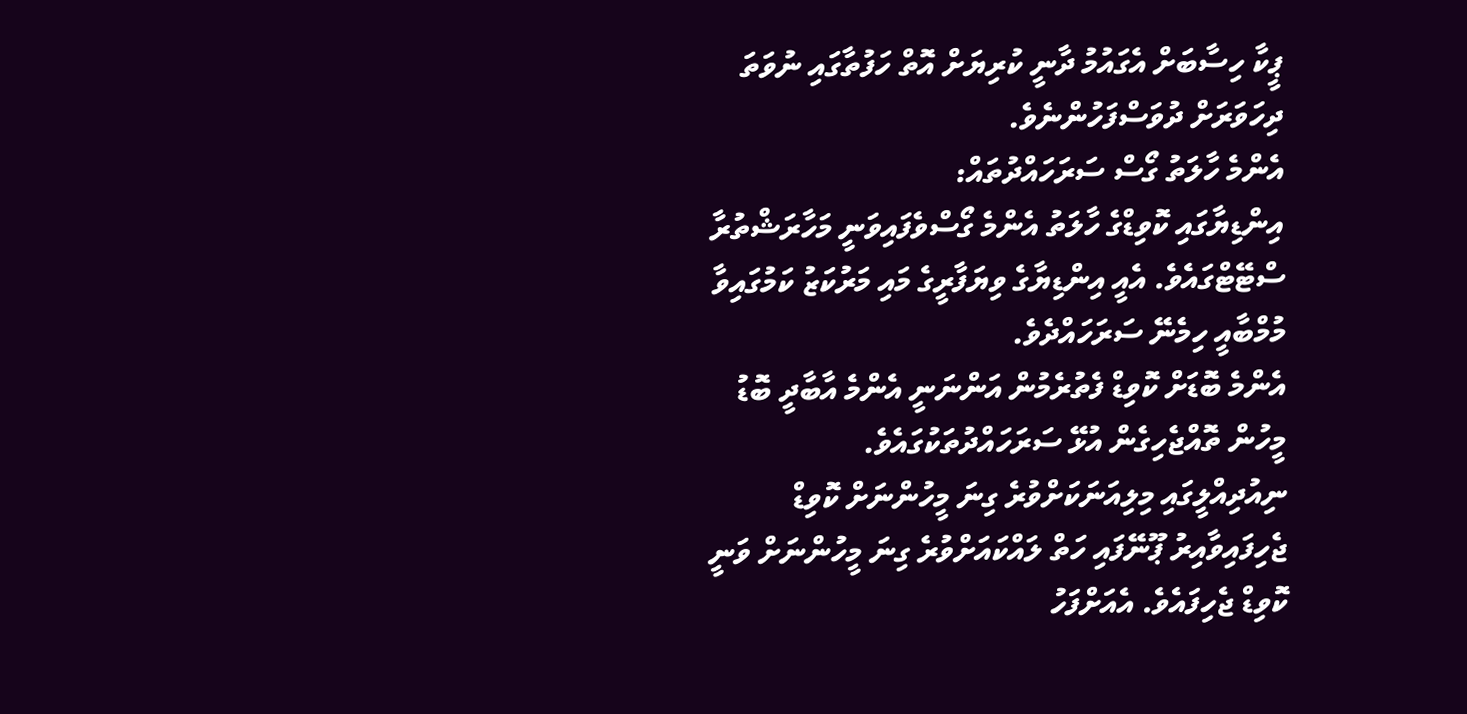ޕީކާ ހިސާބަށް އެގައުމު ދާނީ ކުރިޔަށް އޮތް ހަފުތާގައި ނުވަތަ ދިހަވަރަށް ދުވަސްފަހުންނެވެ.
އެންމެ ހާލަތު ގޯސް ސަރަހައްދުތައް:
އިންޑިޔާގައި ކޮވިޑްގެ ހާލަތު އެންމެ ގޯސްވެފައިވަނީ މަހާރަޝްތުރާ ސްޓޭޓްގައެވެ. އެއީ އިންޑިޔާގެ ވިޔަފާރީގެ މައި މަރުކަޒު ކަމުގައިވާ މުމްބާއީ ހިމެނޭ ސަރަހައްދެވެ.
އެންމެ ބޮޑަށް ކޮވިޑް ފެތުރެމުން އަންނަނީ އެންމެ އާބާދީ ބޮޑު މީހުން ތޮއްޖެހިގެން އުޅޭ ސަރަހައްދުތަކުގައެވެ.
ނިއުދިއްލީގައި މިލިއަނަކަށްވުރެ ގިނަ މީހުންނަށް ކޮވިޑް ޖެހިފައިވާއިރު ޕޫނޭފައި ހަތް ލައްކައަށްވުރެ ގިނަ މީހުންނަށް ވަނީ ކޮވިޑް ޖެހިފައެވެ. އެއަށްފަހު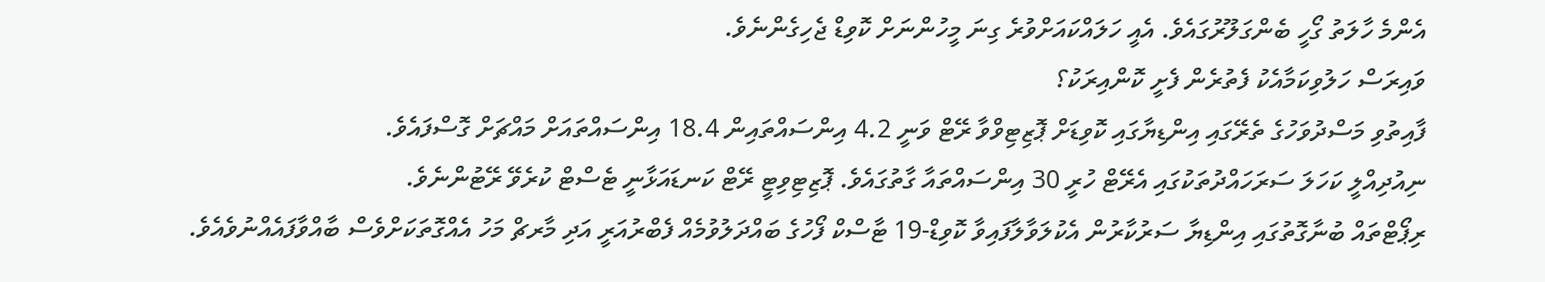އެންމެ ހާލަތު ގޯހީ ބެންގަލޫރުގައެވެ. އެއީ ހަލައްކައަށްވުރެ ގިނަ މީހުންނަށް ކޮވިޑް ޖެހިގެންނެވެ.
ވައިރަސް ހަލުވިކަމާއެކު ފެތުރެން ފެށީ ކޮންއިރަކު؟
ފާއިތުވި މަސްދުވަހުގެ ތެރޭގައި އިންޑިޔާގައި ކޮވިޑަށް ޕޮޒިޓިވްވާ ރޭޓް ވަނީ 4.2 އިންސައްތައިން 18.4 އިންސައްތައަށް މައްޗަށް ގޮސްފައެވެ.
ނިއުދިއްލީ ކަހަލަ ސަރަހައްދުތަކުގައި އެރޭޓް ހުރީ 30 އިންސައްތައާ ގާތުގައެވެ. ޕޮޒިޓިވިޓީ ރޭޓް ކަނޑައަޅާނީ ޓެސްޓް ކުރެވޭ ރޭޓުންނެވެ.
ރިޕޯޓްތައް ބުނާގޮތުގައި އިންޑިޔާ ސަރުކާރުން އެކުލަވާލާފައިވާ ކޮވިޑް-19 ޓާސްކް ފޯހުގެ ބައްދަލުވުމެއް ފެބްރުއަރީ އަދި މާރޗް މަހު އެއްގޮތަކަށްވެސް ބާއްވާފައެއްނުވެއެވެ.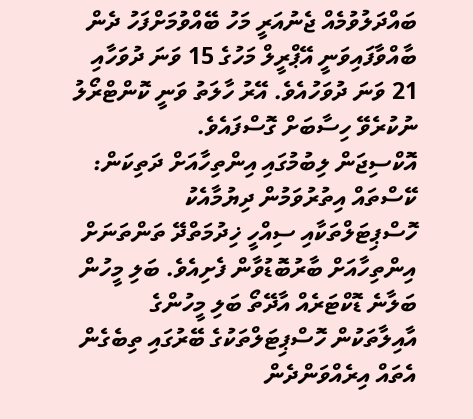ބައްދަލުވުމެއް ޖެނުއަރީ މަހު ބޭއްވުމަށްފަހު ދެން ބާއްވާފައިވަނީ އޭޕްރީލް މަހުގެ 15 ވަނަ ދުވަހާއި 21 ވަނަ ދުވަހުއެވެ. އޭރު ހާލަތު ވަނީ ކޮންޓްރޯލު ނުކުރެވޭ ހިސާބަށް ގޮސްފައެވެ.
އޮކްސިޖަން ލިބުމުގައި އިންތިހާއަށް ދަތިކަން:
ކޭސްތައް އިތުރުވަމުން ދިޔުމާއެކު ހޮސްޕިޓަލްތަކާއި ސިއްހީ ޚިދުމަތްދޭ ތަންތަނަށް އިންތިހާއަށް ބާރުބޮޑުވާން ފެށިއެވެ. ބަލި މީހުން ބަލާނެ ޑޮކްޓަރެއް އާދޭތޯ ބަލި މީހުންގެ އާއިލާތަކުން ހޮސްޕިޓަލްތަކުގެ ބޭރުގައި ތިބެގެން އެތައް އިރެއްވަންދެން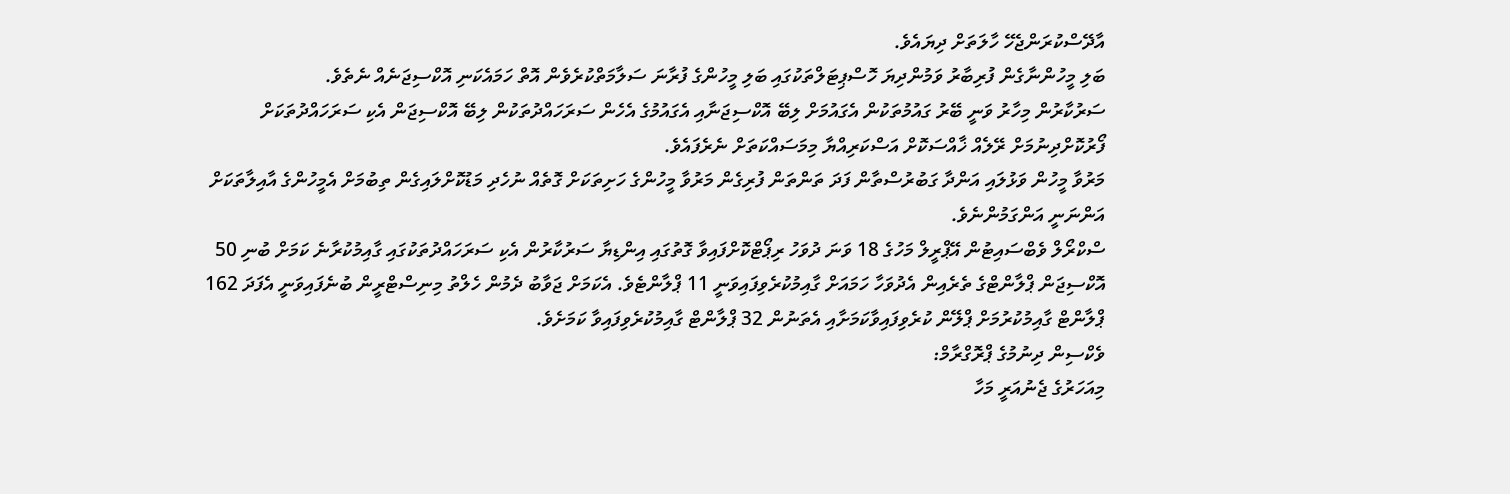އާދޭސްކުރަންޖެހޭ ހާލަތަށް ދިޔައެވެ.
ބަލި މީހުންނާގެން ފުރިބާރު ވަމުންދިޔަ ހޮސްޕިޓަލްތަކުގައި ބަލި މީހުންގެ ފުރާނަ ސަލާމަތްކުރެވެން އޮތް ހަމައެކަނި އޮކްސިޖަނެއް ނެތެވެ.
ސަރުކާރުން މިހާރު ވަނީ ބޭރު ގައުމުތަކުން އެގައުމަށް ލިބޭ އޮކްސިޖަނާއި އެގައުމުގެ އެހެން ސަރަހައްދުތަކުން ލިބޭ އޮކްސިޖަން އެކި ސަރަހައްދުތަކަށް ފޯރުކޮށްދިނުމަށް ރޭލެއް ޚާއްސަކޮށް އަސްކަރިއްޔާ މިމަސައްކަތަށް ނެރެފައެވެ.
މަރުވާ މީހުން ވަޅުލައި އަންދާ ގަބުރުސްތާން ފަދަ ތަންތަން ފުރިގެން މަރުވާ މީހުންގެ ހަށިތަކަށް ގޮތެއް ނުހެދި މަޑުކޮށްލައިގެން ތިބުމަށް އެމީހުންގެ އާއިލާތަކަށް އަންނަނީ އަންގަމުންނެވެ.
ސްކްރޯލް ވެބްސައިޓުން އޭޕްރީލް މަހުގެ 18 ވަނަ ދުވަހު ރިޕޯޓްކޮށްފައިވާ ގޮތުގައި އިންޑިޔާ ސަރުކާރުން އެކި ސަރަހައްދުތަކުގައި ގާއިމުކުރާނެ ކަމަށް ބުނި 50 އޮކްސިޖަން ޕްލާންޓްގެ ތެރެއިން އެދުވަހާ ހަމައަށް ގާއިމުކުރެވިފައިވަނީ 11 ޕްލާންޓެވެ. އެކަމަށް ޖަވާބު ދެމުން ހެލްތު މިނިސްޓްރީން ބުނެފައިވަނީ އެފަދަ 162 ޕްލާންޓް ގާއިމުކުރުމަށް ޕްލޭން ކުރެވިފައިވާކަމަށާއި އެތަނުން 32 ޕްލާންޓް ގާއިމުކުރެވިފައިވާ ކަމަށެވެ.
ވެކްސިން ދިނުމުގެ ޕްރޮގްރާމް:
މިއަހަރުގެ ޖެނުއަރީ މަހާ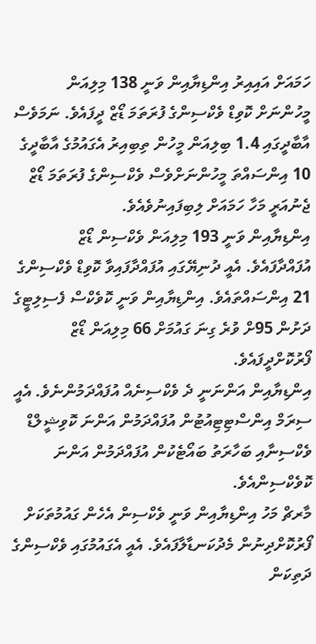ހަމައަށް އައިއިރު އިންޑިޔާއިން ވަނީ 138 މިލިއަން މީހުންނަށް ކޮވިޑް ވެކްސިންގެ ފުރަތަމަ ޑޯޒް ދީފައެވެ. ނަމަވެސް އާބާދީގައި 1.4 ބިލިއަން މީހުން ތިބިއިރު އެގައުމުގެ އާބާދީގެ 10 އިންސައްތަ މީހުންނަށްވެސް ވެކްސިންގެ ފުރަތަމަ ޑޯޒް ޖެނުއަރީ މަހާ ހަމައަށް ލިބިފައިނުވެއެވެ.
އިންޑިޔާއިން ވަނީ 193 މިލިއަން ވެކްސިން ޑޯޒް އުފައްދާފައެވެ. އެއީ ދުނިޔޭގައި އުފައްދާފައިވާ ކޮވިޑް ވެކްސިންގެ 21 އިންސައްތައެވެ. އިންޑިޔާއިން ވަނީ ކޮވެކްސް ފެސިލިޓީގެ ދަށުން 95ށް ވުރެ ގިނަ ގައުމަށް 66 މިލިއަން ޑޯޒް ފޯރުކޮށްދީފައެވެ.
އިންޑިޔާއިން އަންނަނީ ދެ ވެކްސިނެއް އުފައްދަމުންނެވެ. އެއީ ސިރަމް އިންސްޓިޓިއުޓުން އުފައްދަމުން އަންނަ ކޮވިޝީލްޑް ވެކްސިނާއި ބަހާރަތު ބައޯޓެކުން އުފައްދަމުން އަންނަ ކޮވެކްސިންއެވެ.
މާރޗް މަހު އިންޑިޔާއިން ވަނީ ވެކްސިން އެހެން ގައުމުތަކަށް ފޯރުކޮށްދިނުން މެދުކަނޑާލާފައެވެ. އެއީ އެގައުމުގައި ވެކްސިންގެ ދަތިކަން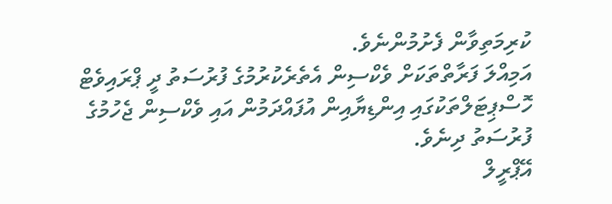ކުރިމަތިވާން ފެށުމުންނެވެ.
އަމިއްލަ ފަރާތްތަކަށް ވެކްސިން އެތެރެކުރުމުގެ ފުރުސަތު ދީ ޕްރައިވެޓް ހޮސްޕިޓަލްތަކުގައި އިންޑިޔާއިން އުފައްދަމުން އައި ވެކްސިން ޖެހުމުގެ ފުރުސަތު ދިނެވެ.
އޭޕްރީލް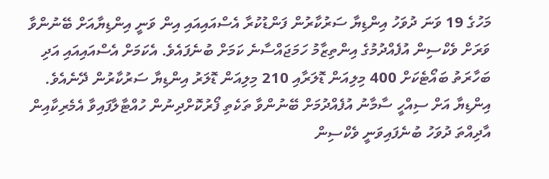މަހުގެ 19 ވަނަ ދުވަހު އިންޑިޔާ ސަރުކާރުން ފަންޑުކުރާ އެސްއައިއައި އިން ވަނީ އިންޑިޔާއަށް ބޭނުންވާ ވަރަށް ވެކްސިން އުފެއްދުމުގެ އިންތިޒާމު ހަމަޖައްސާނެ ކަމަށް ބުނެފައެވެ. އެކަމަށް އެސްއައިއައި އަދި ބަހާރަތު ބައޯޓެކަށް 400 މިލިއަން ޑޮލަރާއި 210 މިލިއަން ޑޮލަރު އިންޑިޔާ ސަރުކާރުން ދޭނެއެވެ.
އިންޑިޔާ އަށް ސިއްހީ ސާމާނު އުފެއްދުމަށް ބޭނުންވާ ތަކެތި ފޯރުކޮށްދިނުން ހުއްޓާލާފައިވާ އެމެރިކާއިން އާދިއްތަ ދުވަހު ބުނެފައިވަނީ ވެކްސިން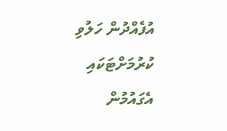އުފެއްދުން ހަލުވި ކުރުމަށްޓަކައި އެގައުމުން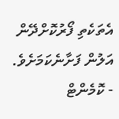އެތަކެތި ފޯރުކޮށްދޭން އަލުން ފަށާނެކަމަށެވެ.
- ކޮމެންޓް